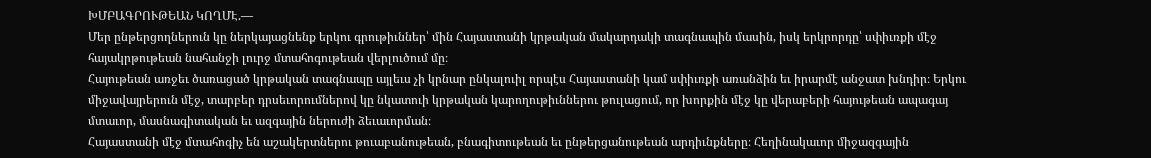ԽՄԲԱԳՐՈՒԹԵԱՆ ԿՈՂՄԷ.—
Մեր ընթերցողներուն կը ներկայացնենք երկու գրութիւններ՝ մին Հայաստանի կրթական մակարդակի տագնապին մասին, իսկ երկրորդը՝ սփիւռքի մէջ հայակրթութեան նահանջի լուրջ մտահոգութեան վերլուծում մը։
Հայութեան առջեւ ծառացած կրթական տագնապը այլեւս չի կրնար ընկալուիլ որպէս Հայաստանի կամ սփիւռքի առանձին եւ իրարմէ անջատ խնդիր։ Երկու միջավայրերուն մէջ, տարբեր դրսեւորումներով կը նկատուի կրթական կարողութիւններու թուլացում, որ խորքին մէջ կը վերաբերի հայութեան ապագայ մտաւոր, մասնագիտական եւ ազգային ներուժի ձեւաւորման։
Հայաստանի մէջ մտահոգիչ են աշակերտներու թուաբանութեան, բնագիտութեան եւ ընթերցանութեան արդիւնքները։ Հեղինակաւոր միջազգային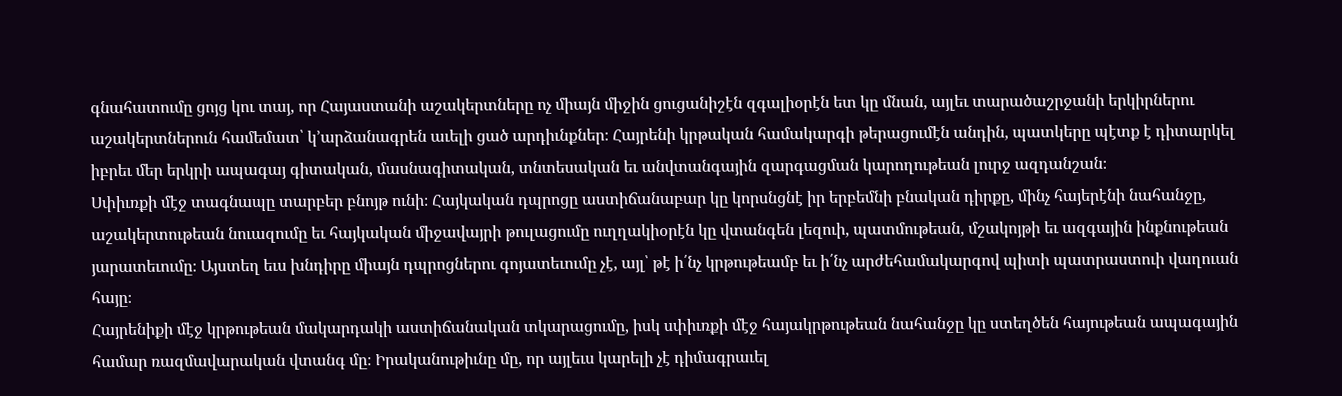գնահատումը ցոյց կու տայ, որ Հայաստանի աշակերտները ոչ միայն միջին ցուցանիշէն զգալիօրէն ետ կը մնան, այլեւ տարածաշրջանի երկիրներու աշակերտներուն համեմատ՝ կ՚արձանագրեն աւելի ցած արդիւնքներ։ Հայրենի կրթական համակարգի թերացումէն անդին, պատկերը պէտք է դիտարկել իբրեւ մեր երկրի ապագայ գիտական, մասնագիտական, տնտեսական եւ անվտանգային զարգացման կարողութեան լուրջ ազդանշան։
Սփիւռքի մէջ տագնապը տարբեր բնոյթ ունի։ Հայկական դպրոցը աստիճանաբար կը կորսնցնէ իր երբեմնի բնական դիրքը, մինչ հայերէնի նահանջը, աշակերտութեան նուազումը եւ հայկական միջավայրի թուլացումը ուղղակիօրէն կը վտանգեն լեզուի, պատմութեան, մշակոյթի եւ ազգային ինքնութեան յարատեւումը։ Այստեղ եւս խնդիրը միայն դպրոցներու գոյատեւումը չէ, այլ՝ թէ ի՛նչ կրթութեամբ եւ ի՛նչ արժեհամակարգով պիտի պատրաստուի վաղուան հայը։
Հայրենիքի մէջ կրթութեան մակարդակի աստիճանական տկարացումը, իսկ սփիւռքի մէջ հայակրթութեան նահանջը կը ստեղծեն հայութեան ապագային համար ռազմավարական վտանգ մը։ Իրականութիւնը մը, որ այլեւս կարելի չէ դիմագրաւել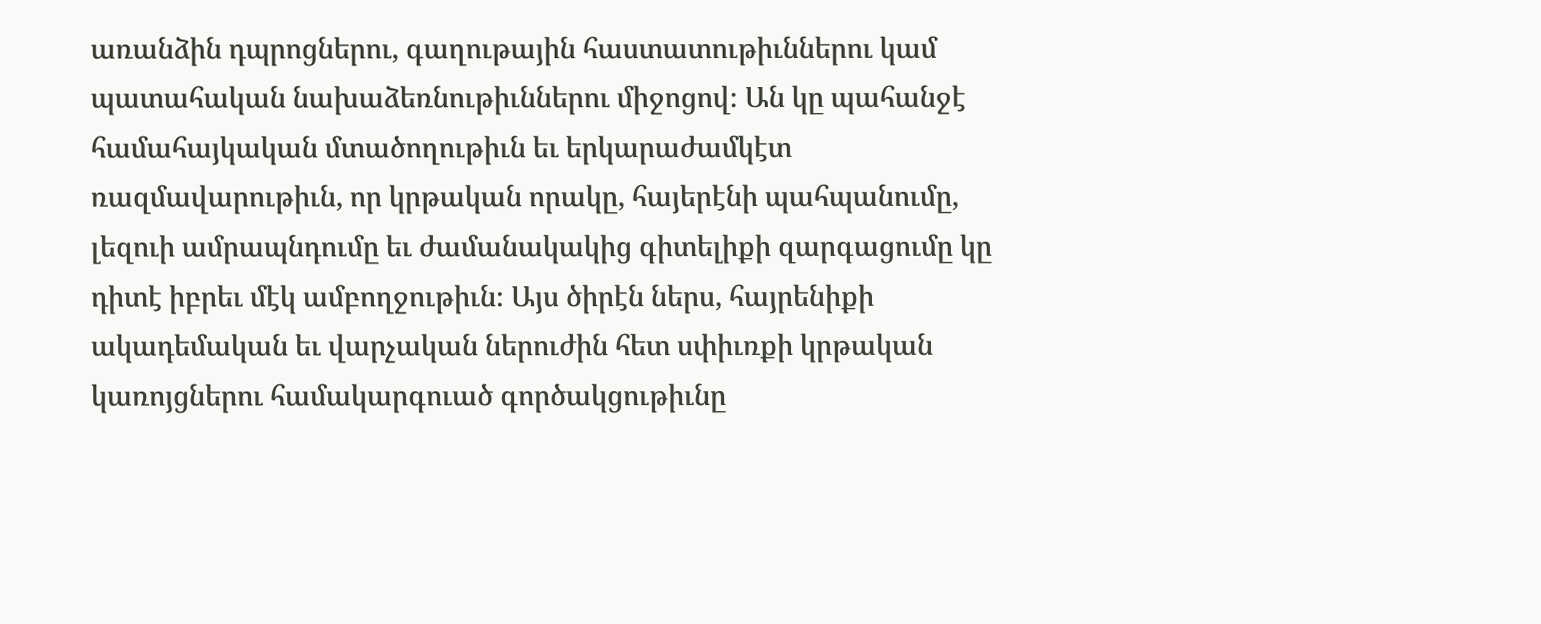առանձին դպրոցներու, գաղութային հաստատութիւններու կամ պատահական նախաձեռնութիւններու միջոցով։ Ան կը պահանջէ համահայկական մտածողութիւն եւ երկարաժամկէտ ռազմավարութիւն, որ կրթական որակը, հայերէնի պահպանումը, լեզուի ամրապնդումը եւ ժամանակակից գիտելիքի զարգացումը կը դիտէ իբրեւ մէկ ամբողջութիւն։ Այս ծիրէն ներս, հայրենիքի ակադեմական եւ վարչական ներուժին հետ սփիւռքի կրթական կառոյցներու համակարգուած գործակցութիւնը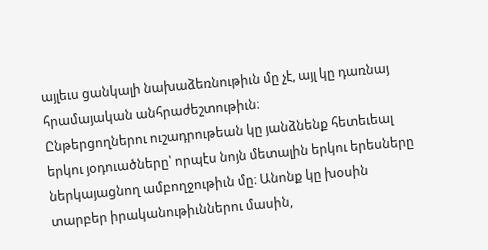այլեւս ցանկալի նախաձեռնութիւն մը չէ, այլ կը դառնայ հրամայական անհրաժեշտութիւն։
Ընթերցողներու ուշադրութեան կը յանձնենք հետեւեալ երկու յօդուածները՝ որպէս նոյն մետալին երկու երեսները ներկայացնող ամբողջութիւն մը։ Անոնք կը խօսին տարբեր իրականութիւններու մասին,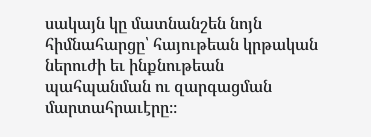սակայն կը մատնանշեն նոյն հիմնահարցը՝ հայութեան կրթական ներուժի եւ ինքնութեան պահպանման ու զարգացման մարտահրաւէրը։։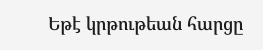Եթէ կրթութեան հարցը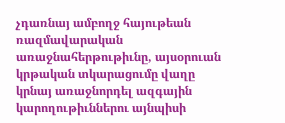չդառնայ ամբողջ հայութեան ռազմավարական առաջնահերթութիւնը, այսօրուան կրթական տկարացումը վաղը կրնայ առաջնորդել ազգային կարողութիւններու այնպիսի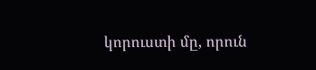կորուստի մը, որուն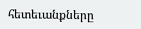հետեւանքները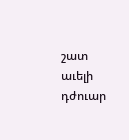շատ աւելի դժուար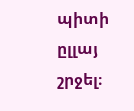պիտի ըլլայ շրջել։